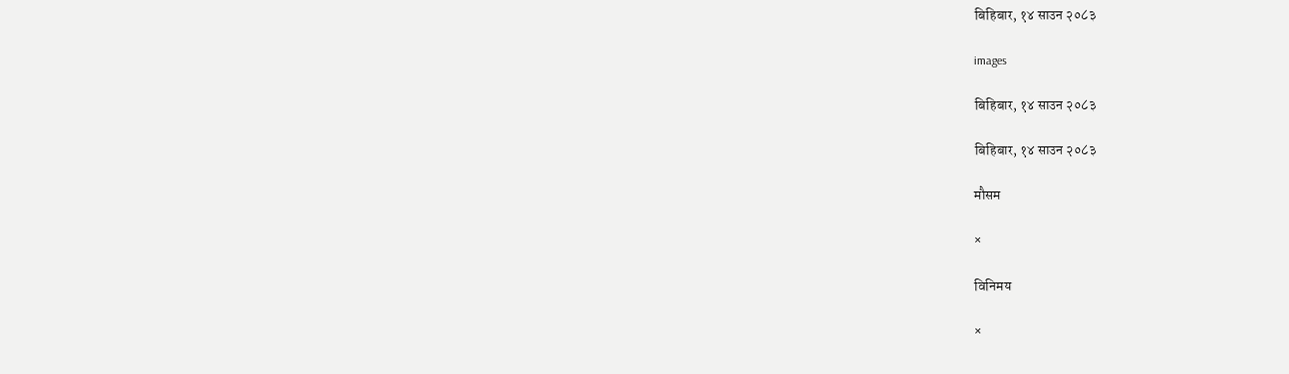बिहिबार, १४ साउन २०८३

images

बिहिबार, १४ साउन २०८३

बिहिबार, १४ साउन २०८३

मौसम

×

विनिमय

×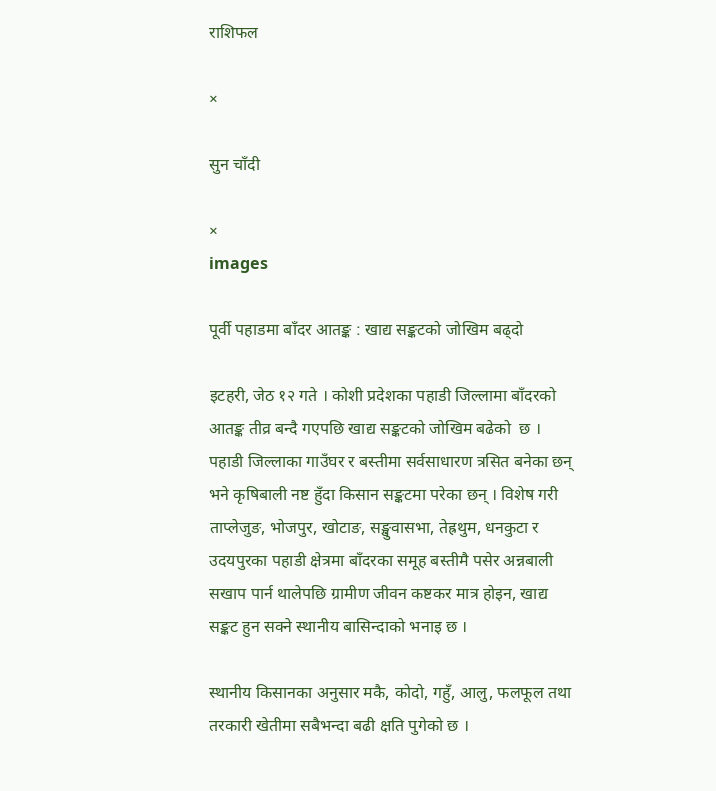राशिफल

×

सुन चाँदी

×
images

पूर्वी पहाडमा बाँदर आतङ्क : खाद्य सङ्कटको जोखिम बढ्दो

इटहरी, जेठ १२ गते । कोशी प्रदेशका पहाडी जिल्लामा बाँदरको आतङ्क तीव्र बन्दै गएपछि खाद्य सङ्कटको जोखिम बढेको  छ । पहाडी जिल्लाका गाउँघर र बस्तीमा सर्वसाधारण त्रसित बनेका छन् भने कृषिबाली नष्ट हुँदा किसान सङ्कटमा परेका छन् । विशेष गरी ताप्लेजुङ, भोजपुर, खोटाङ, सङ्खुवासभा, तेह्रथुम, धनकुटा र उदयपुरका पहाडी क्षेत्रमा बाँदरका समूह बस्तीमै पसेर अन्नबाली सखाप पार्न थालेपछि ग्रामीण जीवन कष्टकर मात्र होइन, खाद्य सङ्कट हुन सक्ने स्थानीय बासिन्दाको भनाइ छ ।

स्थानीय किसानका अनुसार मकै, कोदो, गहुँ, आलु, फलफूल तथा तरकारी खेतीमा सबैभन्दा बढी क्षति पुगेको छ ।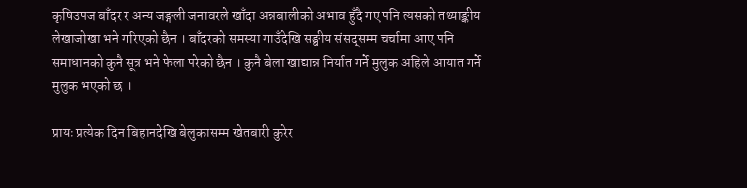कृषिउपज बाँदर र अन्य जङ्गली जनावरले खाँदा अन्नबालीको अभाव हुँदै गए पनि त्यसको तथ्याङ्कीय लेखाजोखा भने गरिएको छैन । बाँदरको समस्या गाउँदेखि सङ्घीय संसद्सम्म चर्चामा आए पनि समाधानको कुनै सूत्र भने फेला परेको छैन । कुनै बेला खाद्यान्न निर्यात गर्ने मुलुक अहिले आयात गर्ने मुलुक भएको छ ।

प्रायः प्रत्येक दिन बिहानदेखि बेलुकासम्म खेतबारी कुरेर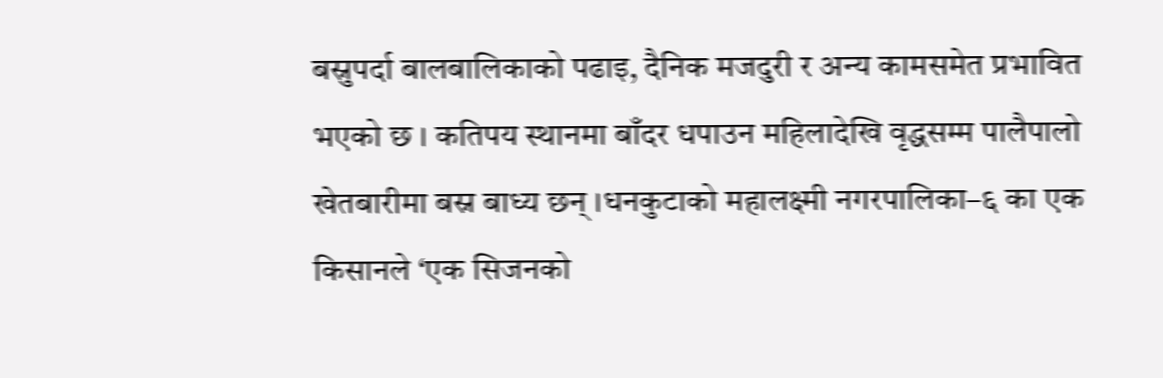बस्नुपर्दा बालबालिकाको पढाइ, दैनिक मजदुरी र अन्य कामसमेत प्रभावित भएको छ । कतिपय स्थानमा बाँदर धपाउन महिलादेखि वृद्धसम्म पालैपालो खेतबारीमा बस्न बाध्य छन् ।धनकुटाको महालक्ष्मी नगरपालिका–६ का एक किसानले ‘एक सिजनको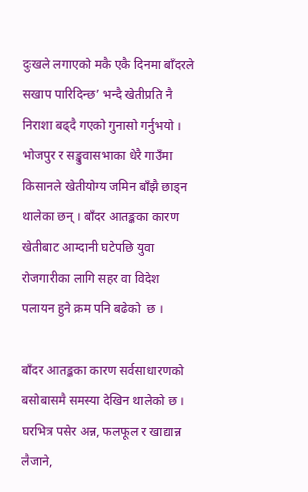दुःखले लगाएको मकै एकै दिनमा बाँदरले सखाप पारिदिन्छ’ भन्दै खेतीप्रति नै निराशा बढ्दै गएको गुनासो गर्नुभयो । भोजपुर र सङ्खुवासभाका धेरै गाउँमा किसानले खेतीयोग्य जमिन बाँझै छाड्न थालेका छन् । बाँदर आतङ्कका कारण खेतीबाट आम्दानी घटेपछि युवा रोजगारीका लागि सहर वा विदेश पलायन हुने क्रम पनि बढेको  छ ।

बाँदर आतङ्कका कारण सर्वसाधारणको बसोबासमै समस्या देखिन थालेको छ । घरभित्र पसेर अन्न, फलफूल र खाद्यान्न लैजाने,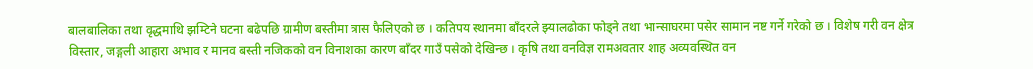बालबालिका तथा वृद्धमाथि झम्टिने घटना बढेपछि ग्रामीण बस्तीमा त्रास फैलिएको छ । कतिपय स्थानमा बाँदरले झ्यालढोका फोड्ने तथा भान्साघरमा पसेर सामान नष्ट गर्ने गरेको छ । विशेष गरी वन क्षेत्र विस्तार, जङ्गली आहारा अभाव र मानव बस्ती नजिकको वन विनाशका कारण बाँदर गाउँ पसेको देखिन्छ । कृषि तथा वनविज्ञ रामअवतार शाह अव्यवस्थित वन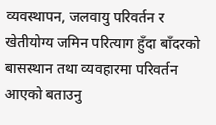व्यवस्थापन, जलवायु परिवर्तन र खेतीयोग्य जमिन परित्याग हुँदा बाँदरको बासस्थान तथा व्यवहारमा परिवर्तन आएको बताउनु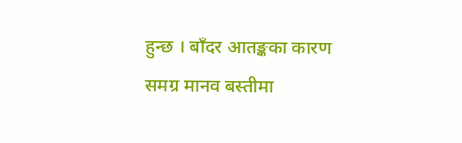हुन्छ । बाँदर आतङ्कका कारण समग्र मानव बस्तीमा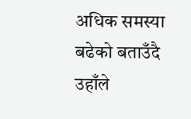अधिक समस्या बढेको बताउँदै उहाँले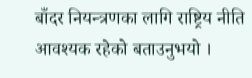बाँदर नियन्त्रणका लागि राष्ट्रिय नीति आवश्यक रहेको बताउनुभयो ।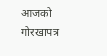आजको गोरखापत्र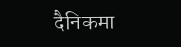दैनिकमा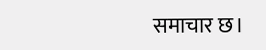समाचार छ।